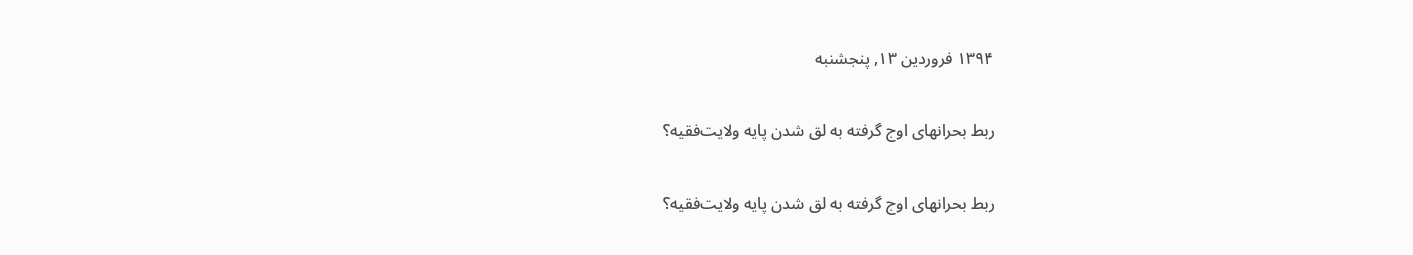۱۳۹۴ فروردین ۱۳, پنجشنبه

ربط بحرانهای اوج گرفته به لق شدن پایه ولایت‌فقیه؟

ربط بحرانهای اوج گرفته به لق شدن پایه ولایت‌فقیه؟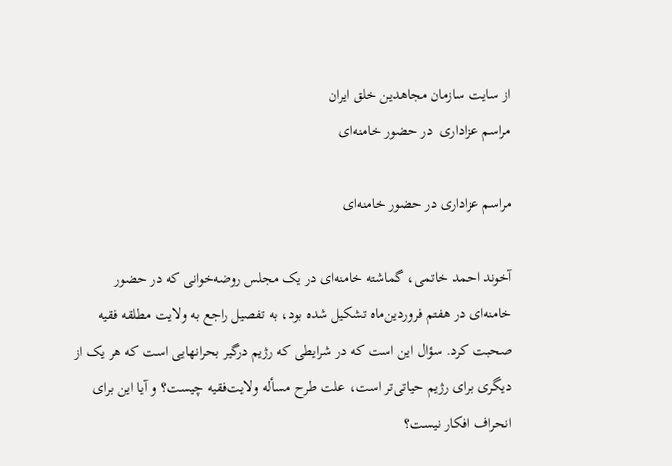از سايت سازمان مجاهدين خلق ايران
مراسم عزاداری  در حضور خامنه‌ای

مراسم عزاداری در حضور خامنه‌ای

آخوند احمد خاتمی، گماشته خامنه‌ای در یک مجلس روضه‌خوانی که در حضور خامنه‌ای در هفتم فروردین‌ماه تشکیل شده بود، به تفصیل راجع به ولایت مطلقه فقیه صحبت کرد. سؤال این است که در شرایطی که رژیم درگیر بحرانهایی است که هر یک از دیگری برای رژیم حیاتی‌تر است، علت طرح مسأله ولایت‌فقیه چیست؟ و آیا این برای انحراف افکار نیست؟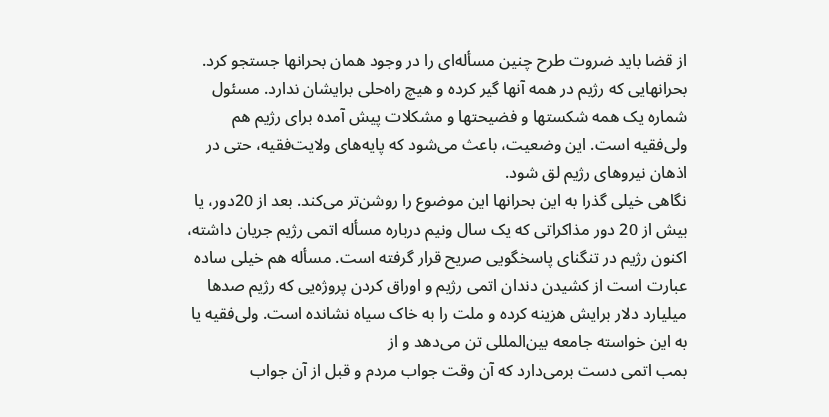از قضا باید ضروت طرح چنین مسأله‌ای را در وجود همان بحرانها جستجو کرد. بحرانهایی که رژیم در همه آنها گیر کرده و هیچ راه‌حلی برایشان ندارد. مسئول شماره یک همه شکستها و فضیحتها و مشکلات پیش آمده برای رژیم هم ولی‌فقیه است. این وضعیت، باعث می‌شود که پایه‌های ولایت‌فقیه، حتی در اذهان نیروهای رژیم لق شود.
نگاهی خیلی گذرا به این بحرانها این موضوع را روشن‌تر می‌کند. بعد از 20دور، یا بیش از 20 دور مذاکراتی که یک سال ونیم درباره مسأله اتمی رژیم جریان داشته، اکنون رژیم در تنگنای پاسخگویی صریح قرار گرفته است. مسأله هم خیلی ساده عبارت است از کشیدن دندان اتمی رژیم و اوراق کردن پروژه‌یی که رژیم صدها میلیارد دلار برایش هزینه کرده و ملت را به خاک سیاه نشانده است. ولی‌فقیه یا به این خواسته جامعه بین‌المللی تن می‌دهد و از
بمب اتمی دست برمی‌دارد که آن وقت جواب مردم و قبل از آن جواب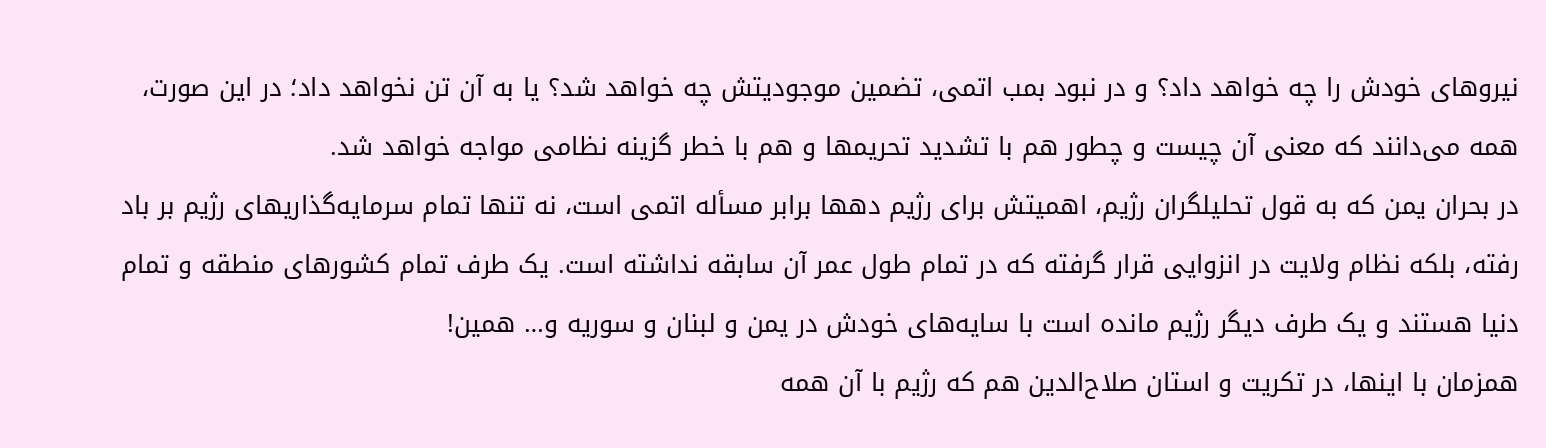نیروهای خودش را چه خواهد داد؟ و در نبود بمب اتمی، تضمین موجودیتش چه خواهد شد؟ یا به آن تن نخواهد داد؛ در این صورت، همه می‌دانند که معنی آن چیست و چطور هم با تشدید تحریمها و هم با خطر گزینه نظامی مواجه خواهد شد.
در بحران یمن که به قول تحلیلگران رژیم، اهمیتش برای رژیم دهها برابر مسأله اتمی است، نه تنها تمام سرمایه‌گذاریهای رژیم بر باد رفته، بلکه نظام ولایت در انزوایی قرار گرفته که در تمام طول عمر آن سابقه نداشته است. یک طرف تمام کشورهای منطقه و تمام دنیا هستند و یک طرف دیگر رژیم مانده است با سایه‌های خودش در یمن و لبنان و سوریه و… همین!
همزمان با اینها، در تکریت و استان صلاح‌الدین هم که رژیم با آن همه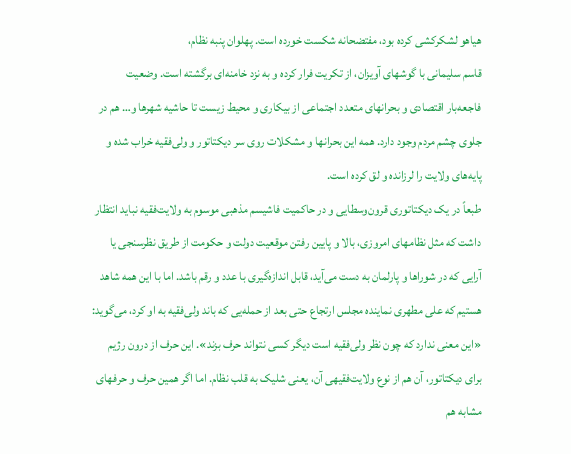هیاهو لشکرکشی کرده بود، مفتضحانه شکست خورده است. پهلوان پنبه نظام،
قاسم سلیمانی با گوشهای آویزان، از تکریت فرار کرده و به نزد خامنه‌ای برگشته است. وضعیت فاجعه‌بار اقتصادی و بحرانهای متعدد اجتماعی از بیکاری و محیط زیست تا حاشیه شهرها و… هم در جلوی چشم مردم وجود دارد. همه این بحرانها و مشکلات روی سر دیکتاتور و ولی‌فقیه خراب شده و پایه‌های ولایت را لرزانده و لق کرده است.
طبعاً در یک دیکتاتوری قرون‌وسطایی و در حاکمیت فاشیسم مذهبی موسوم به ولایت‌فقیه نباید انتظار داشت که مثل نظامهای امروزی، بالا و پایین رفتن موقعیت دولت و حکومت از طریق نظرسنجی یا آرایی که در شوراها و پارلمان به دست می‌آید، قابل اندازه‌گیری با عدد و رقم باشد. اما با این همه شاهد هستیم که علی مطهری نماینده مجلس ارتجاع حتی بعد از حمله‌یی که باند ولی‌فقیه به او کرد، می‌گوید: «این معنی ندارد که چون نظر ولی‌فقیه است دیگر کسی نتواند حرف بزند». این حرف از درون رژیم برای دیکتاتور، آن هم از نوع ولایت‌فقیهی آن، یعنی شلیک به قلب نظام. اما اگر همین حرف و حرفهای مشابه هم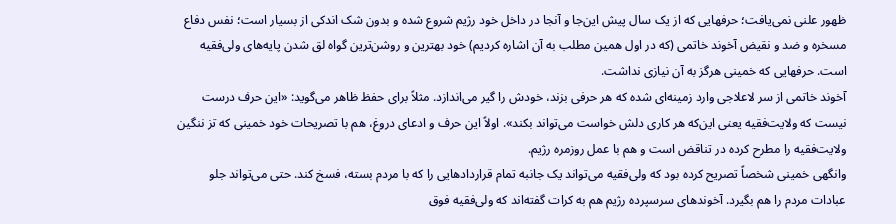ظهور علنی نمی‌یافت؛ حرفهایی که از یک سال پیش این‌جا و آنجا در داخل خود رژیم شروع شده و بدون شک اندکی از بسیار است؛ نفس دفاع مسخره و ضد و نقیض آخوند خاتمی (که در اول همین مطلب به آن اشاره کردیم) خود بهترین و روشن‌ترین گواه لق شدن پایه‌های ولی‌فقیه است. حرفهایی که خمینی هرگز به آن نیازی نداشت.
آخوند خاتمی از سر لاعلاجی وارد زمینه‌ای شده که هر حرفی بزند، خودش را گیر می‌اندازد. مثلاً برای حفظ ظاهر می‌گوید: «این حرف درست نیست که ولایت‌فقیه یعنی این‌که هر کاری دلش خواست می‌تواند بکند». اولاً این حرف و ادعای دروغ، هم با تصریحات خود خمینی که تز ننگین ولایت‌فقیه را مطرح کرده در تناقض است و هم با عمل روزمره رژیم.
وانگهی خمینی شخصاً تصریح کرده بود که ولی‌فقیه می‌تواند یک جانبه تمام قراردادهایی را که با مردم بسته، فسخ کند. حتی می‌تواند جلو عبادات مردم را هم بگیرد. آخوندهای سرسپرده رژیم هم به کرات گفته‌اند که ولی‌فقیه فوق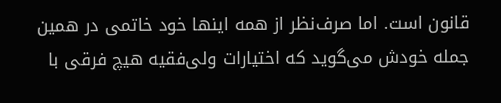قانون است. اما صرف‌نظر از همه اینها خود خاتمی در همین جمله خودش می‌گوید که اختیارات ولی‌فقیه هیچ فرقی با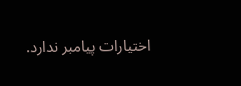اختیارات پیامبر ندارد.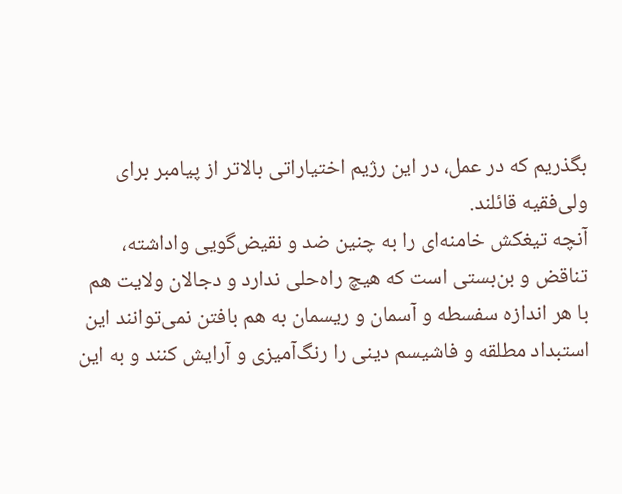بگذریم که در عمل، در این رژیم اختیاراتی بالاتر از پیامبر برای ولی‌فقیه قائلند.
آنچه تیغکش خامنه‌ای را به چنین ضد و نقیض‌گویی واداشته، تناقض و بن‌بستی است که هیچ راه‌حلی ندارد و دجالان ولایت هم با هر اندازه سفسطه و آسمان و ریسمان به هم بافتن نمی‌توانند این استبداد مطلقه و فاشیسم دینی را رنگ‌آمیزی و آرایش کنند و به این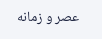عصر و زمانه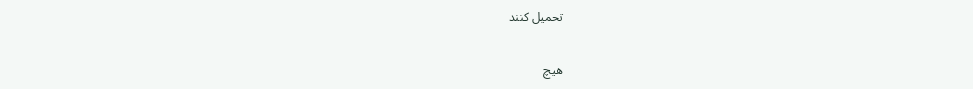تحمیل کنند

هیچ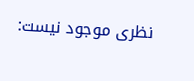نظری موجود نیست: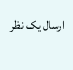ارسال یک نظر